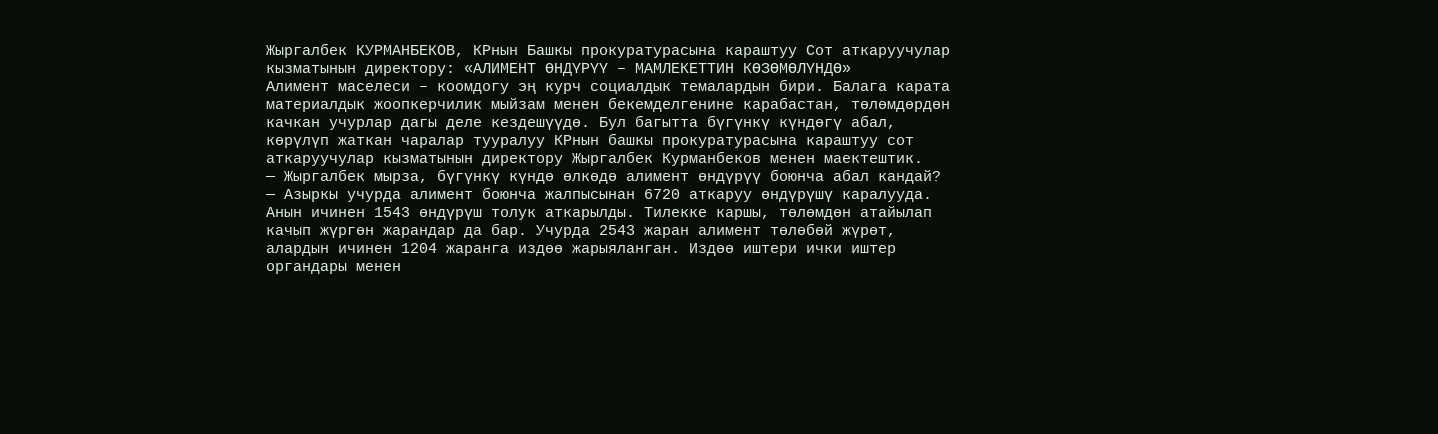Жыргалбек КУРМАНБЕКОВ, КРнын Башкы прокуратурасына караштуу Сот аткаруучулар кызматынын директору: «АЛИМЕНТ ӨНДҮРҮҮ – МАМЛЕКЕТТИН КӨЗӨМӨЛҮНДӨ»
Алимент маселеси – коомдогу эң курч социалдык темалардын бири. Балага карата материалдык жоопкерчилик мыйзам менен бекемделгенине карабастан, төлөмдөрдөн качкан учурлар дагы деле кездешүүдө. Бул багытта бүгүнкү күндөгү абал, көрүлүп жаткан чаралар тууралуу КРнын башкы прокуратурасына караштуу сот аткаруучулар кызматынын директору Жыргалбек Курманбеков менен маектештик.
— Жыргалбек мырза, бүгүнкү күндө өлкөдө алимент өндүрүү боюнча абал кандай?
— Азыркы учурда алимент боюнча жалпысынан 6720 аткаруу өндүрүшү каралууда. Анын ичинен 1543 өндүрүш толук аткарылды. Тилекке каршы, төлөмдөн атайылап качып жүргөн жарандар да бар. Учурда 2543 жаран алимент төлөбөй жүрөт, алардын ичинен 1204 жаранга издөө жарыяланган. Издөө иштери ички иштер органдары менен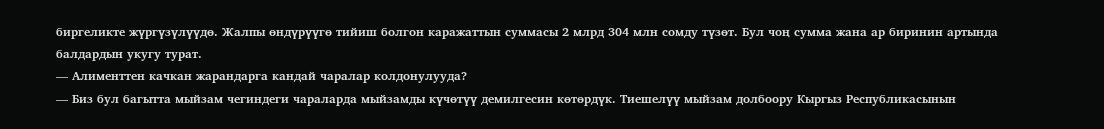биргеликте жүргүзүлүүдө. Жалпы өндүрүүгө тийиш болгон каражаттын суммасы 2 млрд 304 млн сомду түзөт. Бул чоң сумма жана ар биринин артында балдардын укугу турат.
— Алименттен качкан жарандарга кандай чаралар колдонулууда?
— Биз бул багытта мыйзам чегиндеги чараларда мыйзамды күчөтүү демилгесин көтөрдүк. Тиешелүү мыйзам долбоору Кыргыз Республикасынын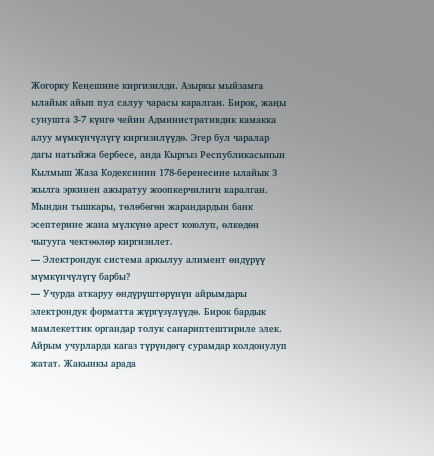Жогорку Кеңешине киргизилди. Азыркы мыйзамга ылайык айып пул салуу чарасы каралган. Бирок, жаңы сунушта 3-7 күнгө чейин Административдик камакка алуу мүмкүнчүлүгү киргизилүүдө. Эгер бул чаралар дагы натыйжа бербесе, анда Кыргыз Республикасынын Кылмыш Жаза Кодексинин 178-беренесине ылайык 3 жылга эркинен ажыратуу жоопкерчилиги каралган. Мындан тышкары, төлөбөгөн жарандардын банк эсептерине жана мүлкүнө арест коюлуп, өлкөдөн чыгууга чектөөлөр киргизилет.
— Электрондук система аркылуу алимент өндүрүү мүмкүнчүлүгү барбы?
— Учурда аткаруу өндүрүштөрүнүн айрымдары электрондук форматта жүргүзүлүүдө. Бирок бардык мамлекеттик органдар толук санариптештириле элек. Айрым учурларда кагаз түрүндөгү сурамдар колдонулуп жатат. Жакынкы арада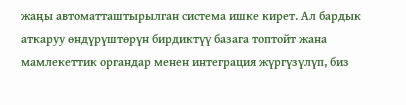жаңы автоматташтырылган система ишке кирет. Ал бардык аткаруу өндүрүштөрүн бирдиктүү базага топтойт жана мамлекеттик органдар менен интеграция жүргүзүлүп, биз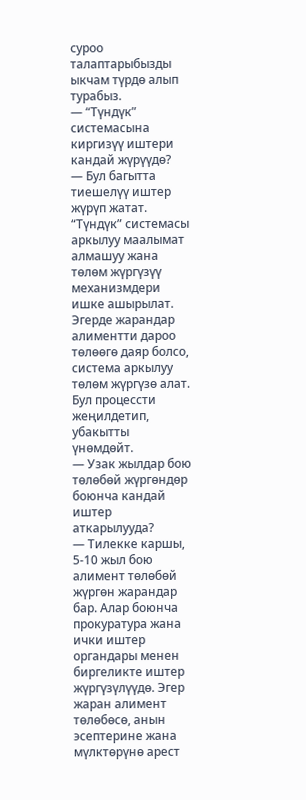суроо талаптарыбызды ыкчам түрдө алып турабыз.
— “Түндүк” системасына киргизүү иштери кандай жүрүүдө?
— Бул багытта тиешелүү иштер жүрүп жатат. “Түндүк” системасы аркылуу маалымат алмашуу жана төлөм жүргүзүү механизмдери ишке ашырылат. Эгерде жарандар алиментти дароо төлөөгө даяр болсо, система аркылуу төлөм жүргүзө алат. Бул процессти жеңилдетип, убакытты үнөмдөйт.
— Узак жылдар бою төлөбөй жүргөндөр боюнча кандай иштер аткарылууда?
— Тилекке каршы, 5-10 жыл бою алимент төлөбөй жүргөн жарандар бар. Алар боюнча прокуратура жана ички иштер органдары менен биргеликте иштер жүргүзүлүүдө. Эгер жаран алимент төлөбөсө, анын эсептерине жана мүлктөрүнө арест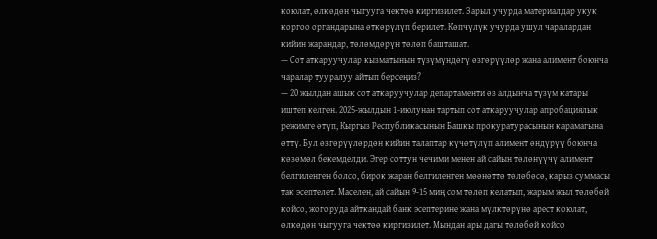коюлат, өлкөдөн чыгууга чектөө киргизилет. Зарыл учурда материалдар укук коргоо органдарына өткөрүлүп берилет. Көпчүлүк учурда ушул чаралардан кийин жарандар, төлөмдөрүн төлөп башташат.
— Сот аткаруучулар кызматынын түзүмүндөгү өзгөрүүлөр жана алимент боюнча чаралар тууралуу айтып берсеңиз?
— 20 жылдан ашык сот аткаруучулар департаменти өз алдынча түзүм катары иштеп келген. 2025-жылдын 1-июлунан тартып сот аткаруучулар апробациялык режимге өтүп, Кыргыз Республикасынын Башкы прокуратурасынын карамагына өттү. Бул өзгөрүүлөрдөн кийин талаптар күчөтүлүп алимент өндүрүү боюнча көзөмөл бекемделди. Эгер соттун чечими менен ай сайын төлөнүүчү алимент белгиленген болсо, бирок жаран белгиленген мөөнөттө төлөбөсө, карыз суммасы так эсептелет. Маселен, ай сайын 9-15 миң сом төлөп келатып, жарым жыл төлөбөй койсо, жогоруда айткандай банк эсептерине жана мүлктөрүнө арест коюлат, өлкөдөн чыгууга чектөө киргизилет. Мындан ары дагы төлөбөй койсо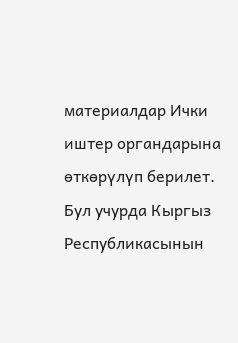материалдар Ички иштер органдарына өткөрүлүп берилет. Бул учурда Кыргыз Республикасынын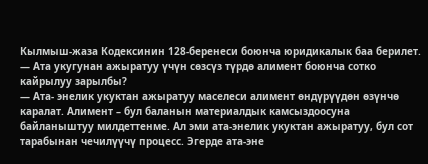Кылмыш-жаза Кодексинин 128-беренеси боюнча юридикалык баа берилет.
— Ата укугунан ажыратуу үчүн сөзсүз түрдө алимент боюнча сотко кайрылуу зарылбы?
— Ата- энелик укуктан ажыратуу маселеси алимент өндүрүүдөн өзүнчө каралат. Алимент – бул баланын материалдык камсыздоосуна байланыштуу милдеттенме. Ал эми ата-энелик укуктан ажыратуу, бул сот тарабынан чечилүүчү процесс. Эгерде ата-эне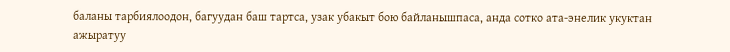баланы тарбиялоодон, багуудан баш тартса, узак убакыт бою байланышпаса, анда сотко ата-энелик укуктан ажыратуу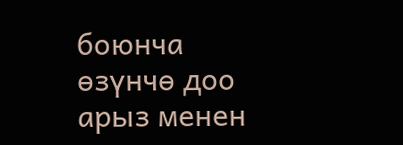боюнча өзүнчө доо арыз менен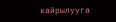кайрылууга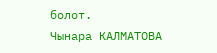болот.
Чынара КАЛМАТОВА